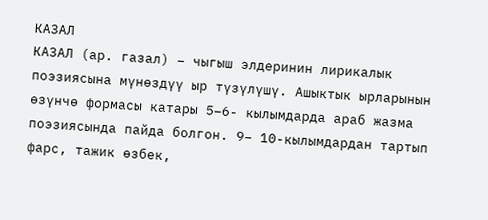КАЗАЛ
КАЗАЛ (ар. газал) – чыгыш элдеринин лирикалык поэзиясына мүнөздүү ыр түзүлүшү. Ашыктык ырларынын өзүнчө формасы катары 5–6- кылымдарда араб жазма поэзиясында пайда болгон. 9– 10-кылымдардан тартып фарс, тажик өзбек,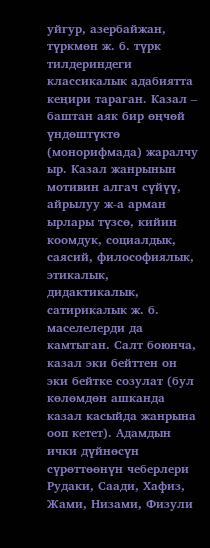уйгур, азербайжан, түркмөн ж. б. түрк тилдериндеги классикалык адабиятта кеңири тараган. Казал – баштан аяк бир өңчөй үндөштүктө (монорифмада) жаралчу ыр. Казал жанрынын мотивин алгач сүйүү, айрылуу ж-а арман ырлары түзсө, кийин коомдук, социалдык, саясий, философиялык, этикалык, дидактикалык, сатирикалык ж. б. маселелерди да камтыган. Салт боюнча, казал эки бейттен он эки бейтке созулат (бул көлөмдөн ашканда казал касыйда жанрына ооп кетет). Адамдын ички дүйнөсүн сүрөттөөнүн чеберлери Рудаки, Саади, Хафиз, Жами, Низами, Физули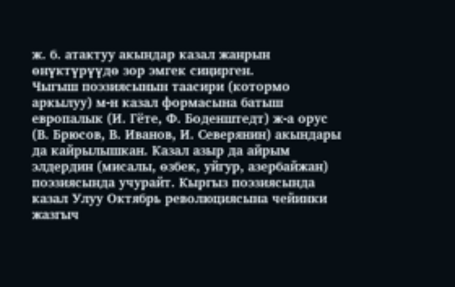ж. б. атактуу акындар казал жанрын өнүктүрүүдө зор эмгек сиңирген.
Чыгыш поэзиясынын таасири (котормо аркылуу) м-н казал формасына батыш европалык (И. Гёте, Ф. Боденштедт) ж-а орус (В. Брюсов, В. Иванов, И. Северянин) акындары да кайрылышкан. Казал азыр да айрым элдердин (мисалы, өзбек, уйгур, азербайжан) поэзиясында учурайт. Кыргыз поэзиясында казал Улуу Октябрь революциясына чейинки жазгыч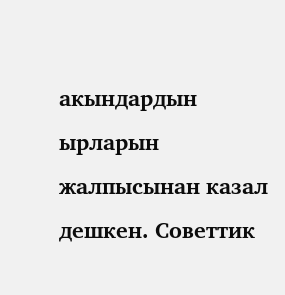акындардын ырларын жалпысынан казал дешкен. Советтик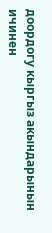доордогу кыргыз акындарынын ичинен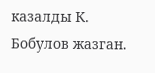казалды К. Бобулов жазган.